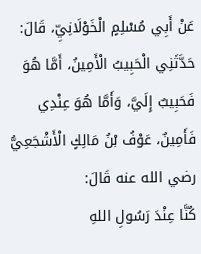عَنْ أَبِي مُسْلِمٍ الْخَوْلَانِيِّ، قَالَ: حَدَّثَنِي الْحَبِيبُ الْأَمِينُ، أَمَّا هُوَ فَحَبِيبٌ إِلَيَّ، وَأَمَّا هُوَ عِنْدِي فَأَمِينٌ، عَوْفُ بْنُ مَالِكٍ الْأَشْجَعِيُّ رضي الله عنه قَالَ:
كُنَّا عِنْدَ رَسُولِ اللهِ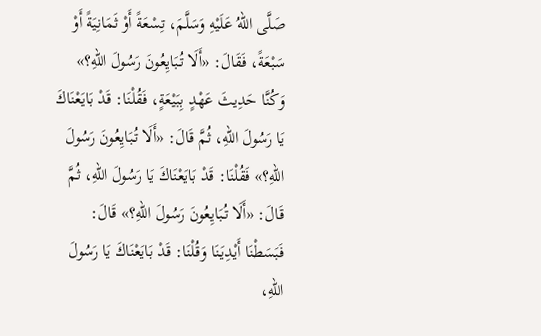صَلَّى اللهُ عَلَيْهِ وَسَلَّمَ، تِسْعَةً أَوْ ثَمَانِيَةً أَوْ سَبْعَةً، فَقَالَ: «أَلَا تُبَايِعُونَ رَسُولَ اللهِ؟» وَكُنَّا حَدِيثَ عَهْدٍ بِبَيْعَةٍ، فَقُلْنَا: قَدْ بَايَعْنَاكَ يَا رَسُولَ اللهِ، ثُمَّ قَالَ: «أَلَا تُبَايِعُونَ رَسُولَ اللهِ؟» فَقُلْنَا: قَدْ بَايَعْنَاكَ يَا رَسُولَ اللهِ، ثُمَّ قَالَ: «أَلَا تُبَايِعُونَ رَسُولَ اللهِ؟» قَالَ: فَبَسَطْنَا أَيْدِيَنَا وَقُلْنَا: قَدْ بَايَعْنَاكَ يَا رَسُولَ اللهِ،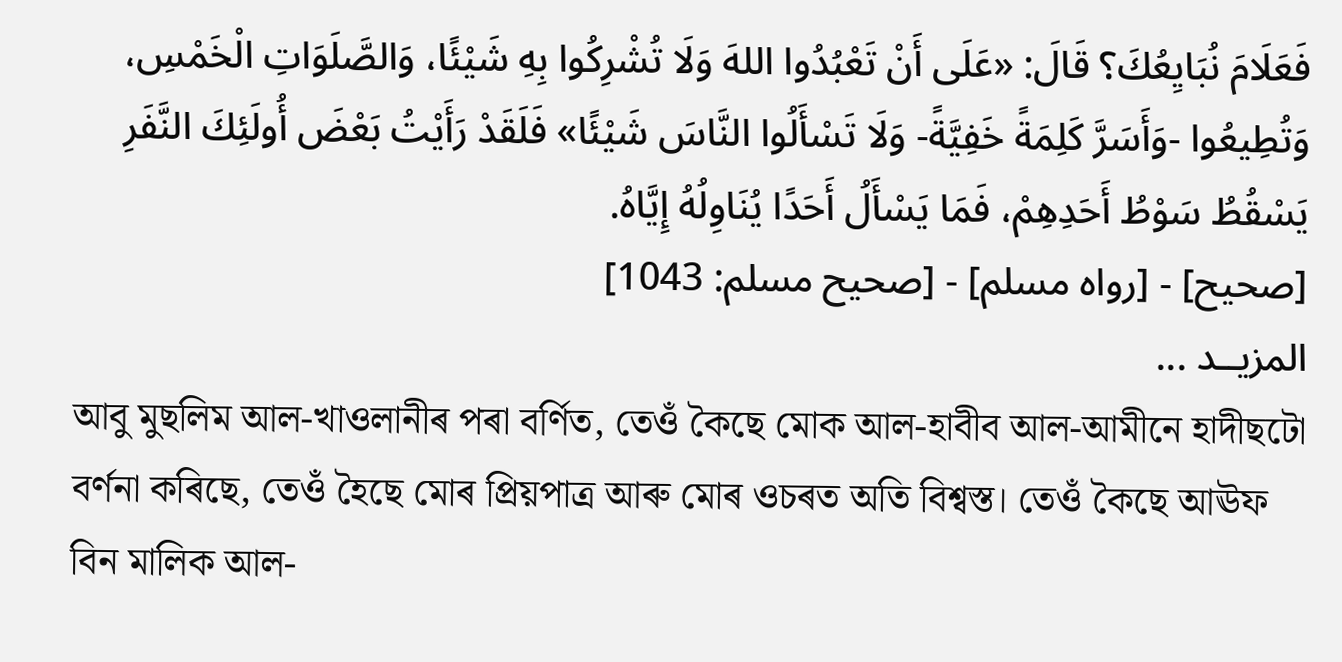فَعَلَامَ نُبَايِعُكَ؟ قَالَ: «عَلَى أَنْ تَعْبُدُوا اللهَ وَلَا تُشْرِكُوا بِهِ شَيْئًا، وَالصَّلَوَاتِ الْخَمْسِ، وَتُطِيعُوا -وَأَسَرَّ كَلِمَةً خَفِيَّةً- وَلَا تَسْأَلُوا النَّاسَ شَيْئًا» فَلَقَدْ رَأَيْتُ بَعْضَ أُولَئِكَ النَّفَرِ يَسْقُطُ سَوْطُ أَحَدِهِمْ، فَمَا يَسْأَلُ أَحَدًا يُنَاوِلُهُ إِيَّاهُ.
[صحيح] - [رواه مسلم] - [صحيح مسلم: 1043]
المزيــد ...
আবু মুছলিম আল-খাওলানীৰ পৰা বৰ্ণিত, তেওঁ কৈছে মোক আল-হাবীব আল-আমীনে হাদীছটো বৰ্ণনা কৰিছে, তেওঁ হৈছে মোৰ প্ৰিয়পাত্ৰ আৰু মোৰ ওচৰত অতি বিশ্বস্ত। তেওঁ কৈছে আঊফ বিন মালিক আল-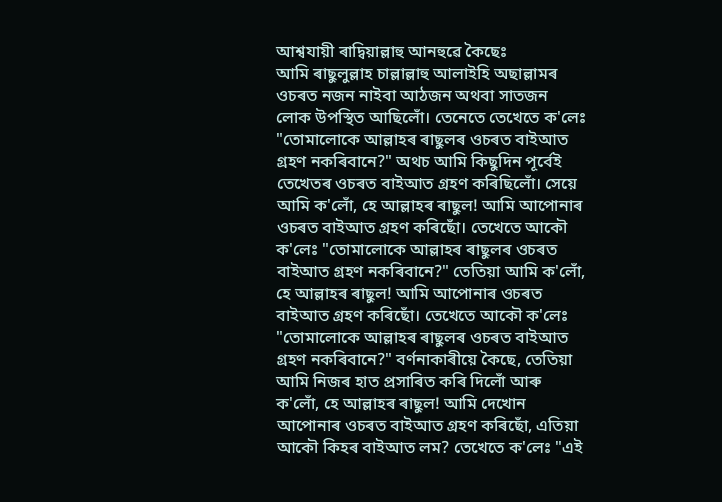আশ্বযায়ী ৰাদ্বিয়াল্লাহু আনহুৱে কৈছেঃ
আমি ৰাছুলুল্লাহ চাল্লাল্লাহু আলাইহি অছাল্লামৰ ওচৰত নজন নাইবা আঠজন অথবা সাতজন লোক উপস্থিত আছিলোঁ। তেনেতে তেখেতে ক'লেঃ "তোমালোকে আল্লাহৰ ৰাছুলৰ ওচৰত বাইআত গ্ৰহণ নকৰিবানে?" অথচ আমি কিছুদিন পূৰ্বেই তেখেতৰ ওচৰত বাইআত গ্ৰহণ কৰিছিলোঁ। সেয়ে আমি ক'লোঁ, হে আল্লাহৰ ৰাছুল! আমি আপোনাৰ ওচৰত বাইআত গ্ৰহণ কৰিছোঁ। তেখেতে আকৌ ক'লেঃ "তোমালোকে আল্লাহৰ ৰাছুলৰ ওচৰত বাইআত গ্ৰহণ নকৰিবানে?" তেতিয়া আমি ক'লোঁ, হে আল্লাহৰ ৰাছুল! আমি আপোনাৰ ওচৰত বাইআত গ্ৰহণ কৰিছোঁ। তেখেতে আকৌ ক'লেঃ "তোমালোকে আল্লাহৰ ৰাছুলৰ ওচৰত বাইআত গ্ৰহণ নকৰিবানে?" বৰ্ণনাকাৰীয়ে কৈছে, তেতিয়া আমি নিজৰ হাত প্ৰসাৰিত কৰি দিলোঁ আৰু ক'লোঁ, হে আল্লাহৰ ৰাছুল! আমি দেখোন আপোনাৰ ওচৰত বাইআত গ্ৰহণ কৰিছোঁ, এতিয়া আকৌ কিহৰ বাইআত লম? তেখেতে ক'লেঃ "এই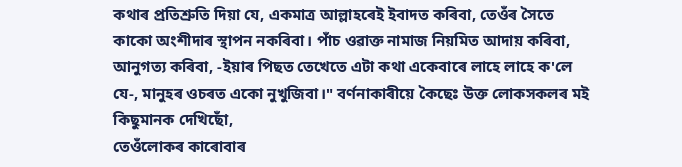কথাৰ প্ৰতিশ্ৰুতি দিয়া যে, একমাত্ৰ আল্লাহৰেই ইবাদত কৰিবা, তেওঁৰ সৈতে কাকো অংশীদাৰ স্থাপন নকৰিবা। পাঁচ ওৱাক্ত নামাজ নিয়মিত আদায় কৰিবা, আনুগত্য কৰিবা, -ইয়াৰ পিছত তেখেতে এটা কথা একেবাৰে লাহে লাহে ক'লে যে-, মানুহৰ ওচৰত একো নুখুজিবা।" বৰ্ণনাকাৰীয়ে কৈছেঃ উক্ত লোকসকলৰ মই কিছুমানক দেখিছোঁ,
তেওঁলোকৰ কাৰোবাৰ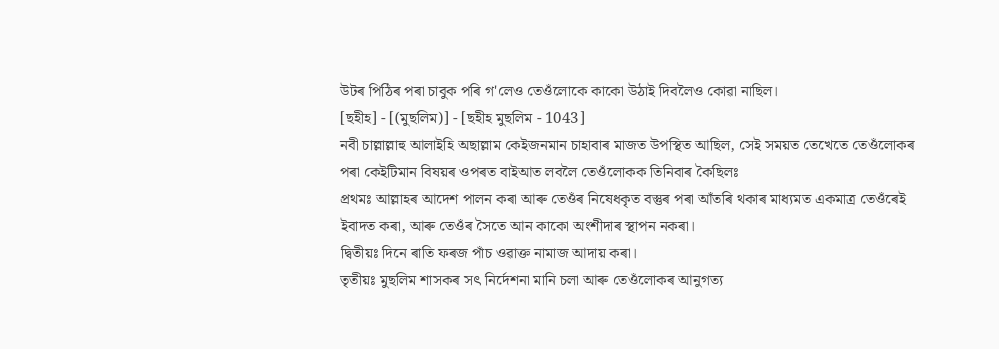উটৰ পিঠিৰ পৰা চাবুক পৰি গ'লেও তেওঁলোকে কাকো উঠাই দিবলৈও কোৱা নাছিল।
[ছহীহ] - [(মুছলিম)] - [ছহীহ মুছলিম - 1043]
নবী চাল্লাল্লাহু আলাইহি অছাল্লাম কেইজনমান চাহাবাৰ মাজত উপস্থিত আছিল, সেই সময়ত তেখেতে তেওঁলোকৰ পৰা কেইটিমান বিষয়ৰ ওপৰত বাইআত লবলৈ তেওঁলোকক তিনিবাৰ কৈছিলঃ
প্ৰথমঃ আল্লাহৰ আদেশ পালন কৰা আৰু তেওঁৰ নিষেধকৃত বস্তুৰ পৰা আঁতৰি থকাৰ মাধ্যমত একমাত্ৰ তেওঁৰেই ইবাদত কৰা, আৰু তেওঁৰ সৈতে আন কাকো অংশীদাৰ স্থাপন নকৰা।
দ্বিতীয়ঃ দিনে ৰাতি ফৰজ পাঁচ ওৱাক্ত নামাজ আদায় কৰা।
তৃতীয়ঃ মুছলিম শাসকৰ সৎ নিৰ্দেশনা মানি চলা আৰু তেওঁলোকৰ আনুগত্য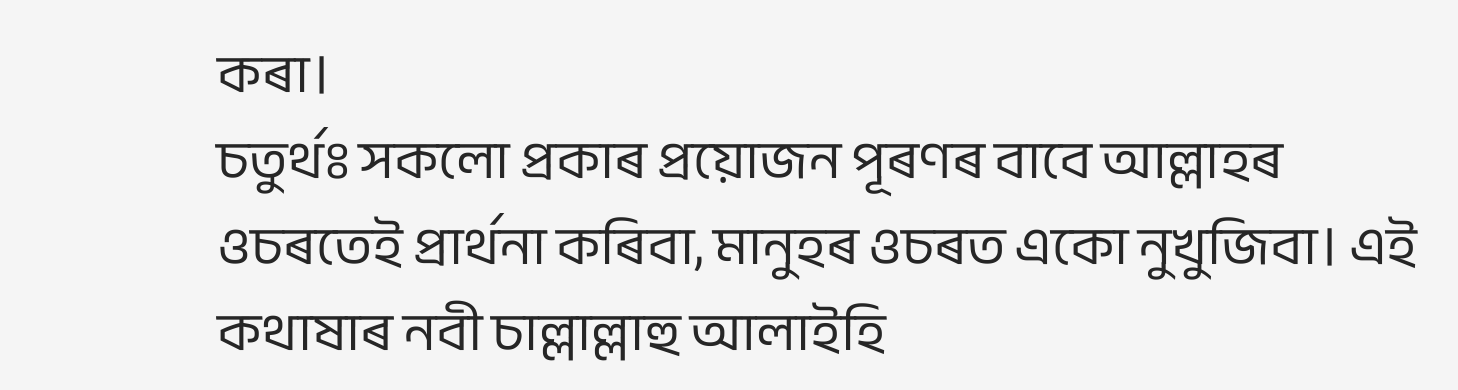কৰা।
চতুৰ্থঃ সকলো প্ৰকাৰ প্ৰয়োজন পূৰণৰ বাবে আল্লাহৰ ওচৰতেই প্ৰাৰ্থনা কৰিবা, মানুহৰ ওচৰত একো নুখুজিবা। এই কথাষাৰ নবী চাল্লাল্লাহু আলাইহি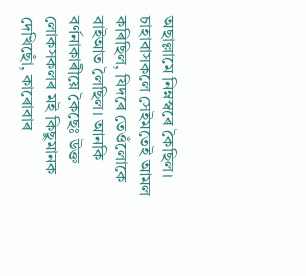অছাল্লামে নিম্নস্বৰে কৈছিল।
চাহাবাসকলে সেইমতেই আমল কৰিছিল, যিদৰে তেওঁলোকে বাইআত লৈছিল। আনকি বৰ্ণনাকাৰীয়ে কৈছেঃ উক্ত লোকসকলৰ মই কিছুমানক দেখিছোঁ, কাৰোবাৰ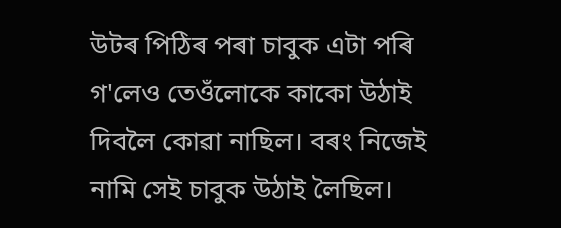উটৰ পিঠিৰ পৰা চাবুক এটা পৰি গ'লেও তেওঁলোকে কাকো উঠাই দিবলৈ কোৱা নাছিল। বৰং নিজেই নামি সেই চাবুক উঠাই লৈছিল।